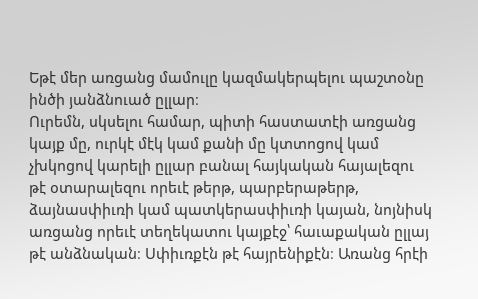Եթէ մեր առցանց մամուլը կազմակերպելու պաշտօնը ինծի յանձնուած ըլլար։
Ուրեմն, սկսելու համար, պիտի հաստատէի առցանց կայք մը, ուրկէ մէկ կամ քանի մը կտտոցով կամ չխկոցով կարելի ըլլար բանալ հայկական հայալեզու թէ օտարալեզու որեւէ թերթ, պարբերաթերթ, ձայնասփիւռի կամ պատկերասփիւռի կայան, նոյնիսկ առցանց որեւէ տեղեկատու կայքէջ՝ հաւաքական ըլլայ թէ անձնական։ Սփիւռքէն թէ հայրենիքէն։ Առանց հրէի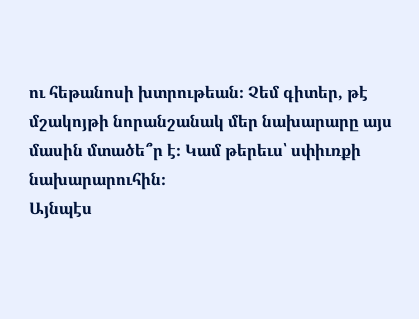ու հեթանոսի խտրութեան։ Չեմ գիտեր, թէ մշակոյթի նորանշանակ մեր նախարարը այս մասին մտածե՞ր է։ Կամ թերեւս՝ սփիւռքի նախարարուհին։
Այնպէս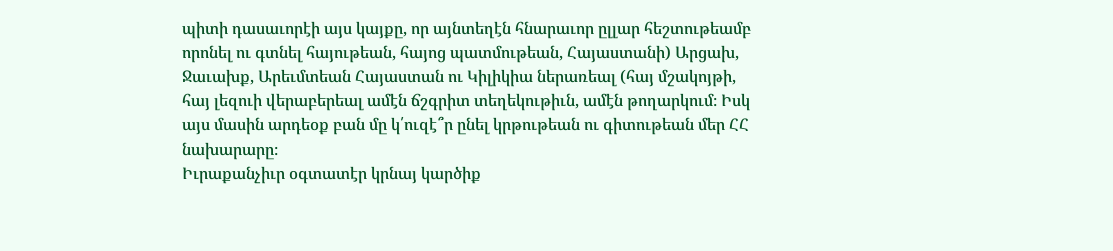պիտի դասաւորէի այս կայքը, որ այնտեղէն հնարաւոր ըլլար հեշտութեամբ որոնել ու գտնել հայութեան, հայոց պատմութեան, Հայաստանի) Արցախ, Ջաւախք, Արեւմտեան Հայաստան ու Կիլիկիա ներառեալ (հայ մշակոյթի, հայ լեզուի վերաբերեալ ամէն ճշգրիտ տեղեկութիւն, ամէն թողարկում։ Իսկ այս մասին արդեօք բան մը կ՛ուզէ՞ր ընել կրթութեան ու գիտութեան մեր ՀՀ նախարարը։
Իւրաքանչիւր օգտատէր կրնայ կարծիք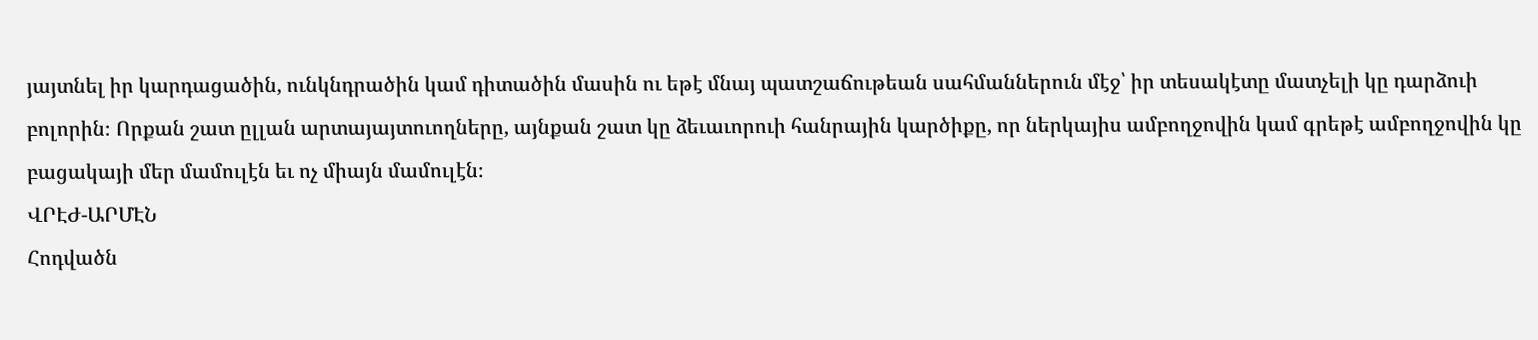յայտնել իր կարդացածին, ունկնդրածին կամ դիտածին մասին ու եթէ մնայ պատշաճութեան սահմաններուն մէջ՝ իր տեսակէտը մատչելի կը դարձուի բոլորին։ Որքան շատ ըլլան արտայայտուողները, այնքան շատ կը ձեւաւորուի հանրային կարծիքը, որ ներկայիս ամբողջովին կամ գրեթէ ամբողջովին կը բացակայի մեր մամուլէն եւ ոչ միայն մամուլէն։
ՎՐԷԺ-ԱՐՄԷՆ
Հոդվածն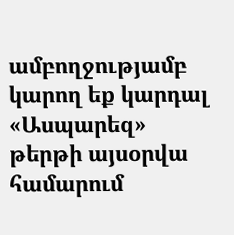ամբողջությամբ կարող եք կարդալ «Ասպարեզ» թերթի այսօրվա համարում